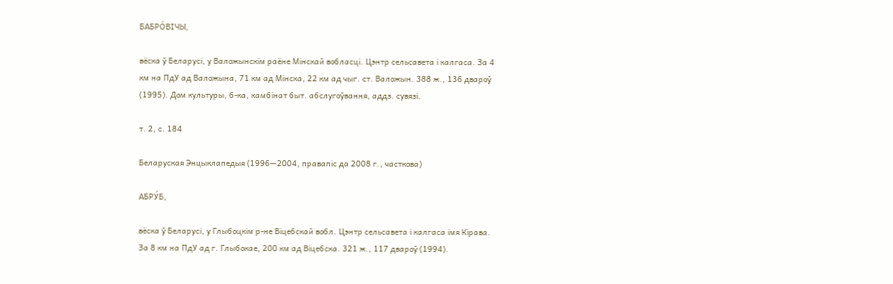БАБРО́ВІЧЫ,

вёска ў Беларусі, у Валожынскім раёне Мінскай вобласці. Цэнтр сельсавета і калгаса. За 4 км на ПдУ ад Валожына, 71 км ад Мінска, 22 км ад чыг. ст. Валожын. 388 ж., 136 двароў (1995). Дом культуры, б-ка, камбінат быт. абслугоўвання, аддз. сувязі.

т. 2, с. 184

Беларуская Энцыклапедыя (1996—2004, правапіс да 2008 г., часткова)

АБРУ́Б,

вёска ў Беларусі, у Глыбоцкім р-не Віцебскай вобл. Цэнтр сельсавета і калгаса імя Кірава. За 8 км на ПдУ ад г. Глыбокае, 200 км ад Віцебска. 321 ж., 117 двароў (1994).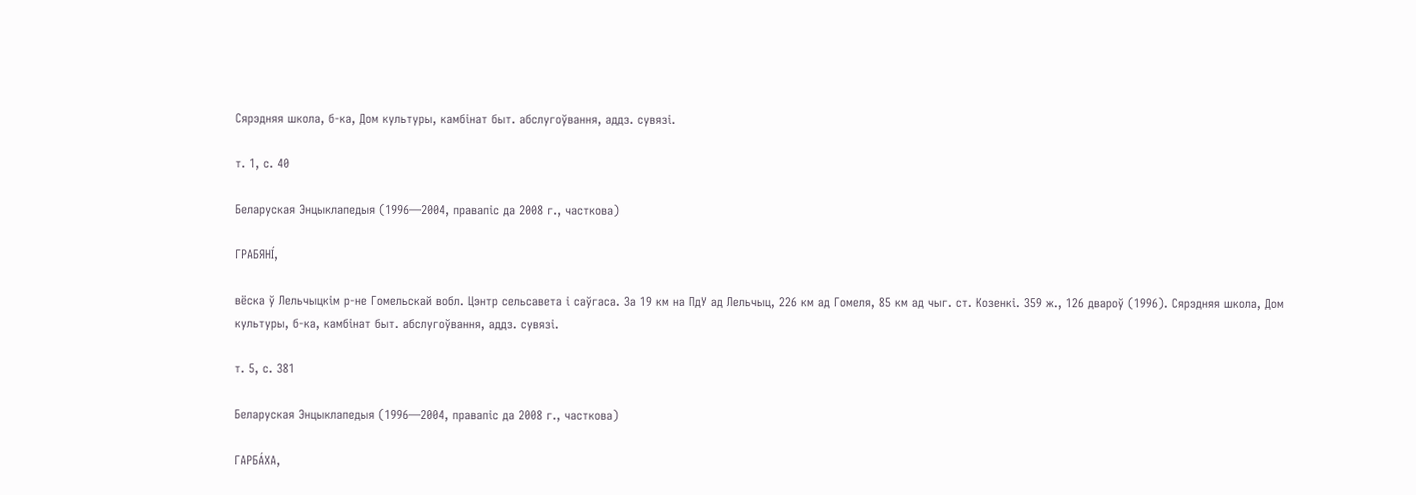Сярэдняя школа, б-ка, Дом культуры, камбінат быт. абслугоўвання, аддз. сувязі.

т. 1, с. 40

Беларуская Энцыклапедыя (1996—2004, правапіс да 2008 г., часткова)

ГРАБЯНІ́,

вёска ў Лельчыцкім р-не Гомельскай вобл. Цэнтр сельсавета і саўгаса. За 19 км на ПдУ ад Лельчыц, 226 км ад Гомеля, 85 км ад чыг. ст. Козенкі. 359 ж., 126 двароў (1996). Сярэдняя школа, Дом культуры, б-ка, камбінат быт. абслугоўвання, аддз. сувязі.

т. 5, с. 381

Беларуская Энцыклапедыя (1996—2004, правапіс да 2008 г., часткова)

ГАРБА́ХА,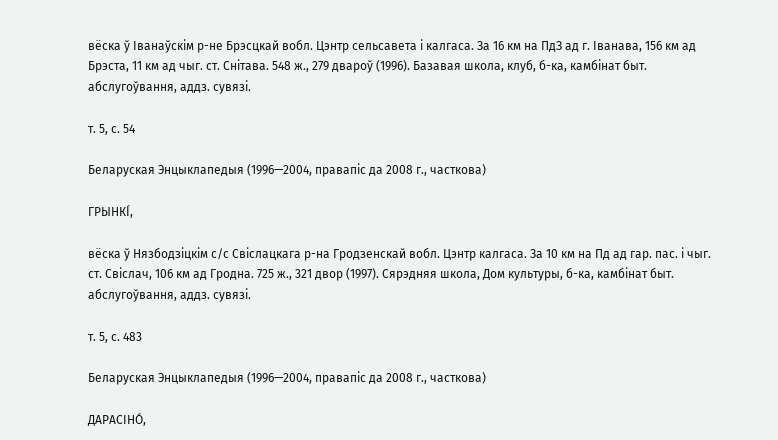вёска ў Іванаўскім р-не Брэсцкай вобл. Цэнтр сельсавета і калгаса. За 16 км на ПдЗ ад г. Іванава, 156 км ад Брэста, 11 км ад чыг. ст. Снітава. 548 ж., 279 двароў (1996). Базавая школа, клуб, б-ка, камбінат быт. абслугоўвання, аддз. сувязі.

т. 5, с. 54

Беларуская Энцыклапедыя (1996—2004, правапіс да 2008 г., часткова)

ГРЫНКІ́,

вёска ў Нязбодзіцкім с/с Свіслацкага р-на Гродзенскай вобл. Цэнтр калгаса. За 10 км на Пд ад гар. пас. і чыг. ст. Свіслач, 106 км ад Гродна. 725 ж., 321 двор (1997). Сярэдняя школа, Дом культуры, б-ка, камбінат быт. абслугоўвання, аддз. сувязі.

т. 5, с. 483

Беларуская Энцыклапедыя (1996—2004, правапіс да 2008 г., часткова)

ДАРАСІНО́,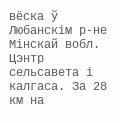вёска ў Любанскім р-не Мінскай вобл. Цэнтр сельсавета і калгаса. За 28 км на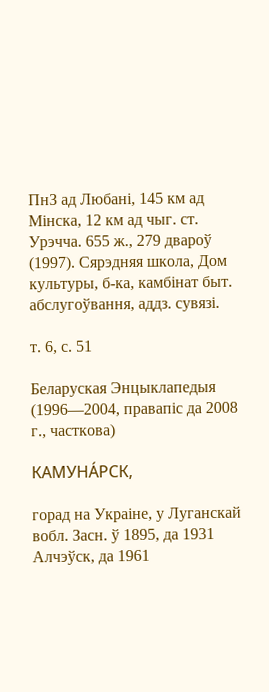ПнЗ ад Любані, 145 км ад Мінска, 12 км ад чыг. ст. Урэчча. 655 ж., 279 двароў (1997). Сярэдняя школа, Дом культуры, б-ка, камбінат быт. абслугоўвання, аддз. сувязі.

т. 6, с. 51

Беларуская Энцыклапедыя (1996—2004, правапіс да 2008 г., часткова)

КАМУНА́РСК,

горад на Украіне, у Луганскай вобл. Засн. ў 1895, да 1931 Алчэўск, да 1961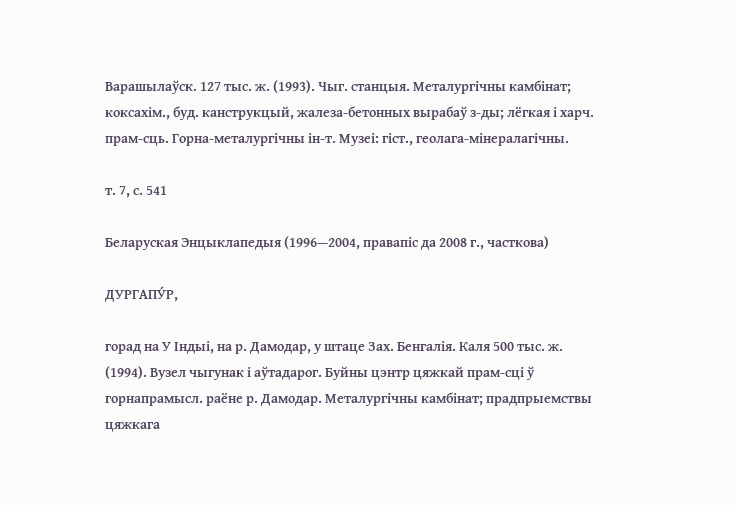Варашылаўск. 127 тыс. ж. (1993). Чыг. станцыя. Металургічны камбінат; коксахім., буд. канструкцый, жалеза-бетонных вырабаў з-ды; лёгкая і харч. прам-сць. Горна-металургічны ін-т. Музеі: гіст., геолага-мінералагічны.

т. 7, с. 541

Беларуская Энцыклапедыя (1996—2004, правапіс да 2008 г., часткова)

ДУРГАПУ́Р,

горад на У Індыі, на р. Дамодар, у штаце Зах. Бенгалія. Каля 500 тыс. ж. (1994). Вузел чыгунак і аўтадарог. Буйны цэнтр цяжкай прам-сці ў горнапрамысл. раёне р. Дамодар. Металургічны камбінат; прадпрыемствы цяжкага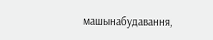машынабудавання,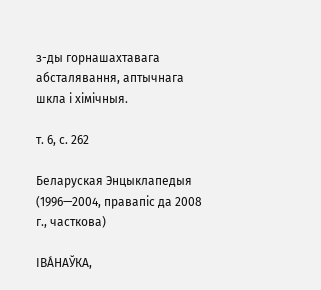з-ды горнашахтавага абсталявання, аптычнага шкла і хімічныя.

т. 6, с. 262

Беларуская Энцыклапедыя (1996—2004, правапіс да 2008 г., часткова)

ІВА́НАЎКА,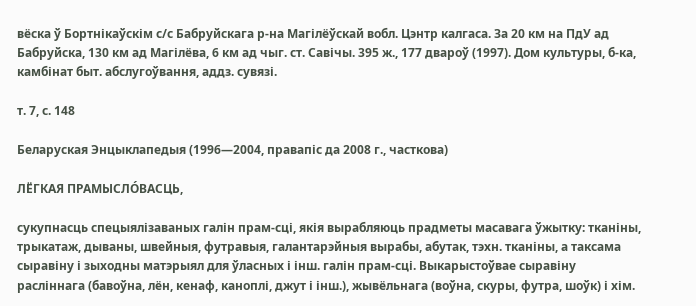вёска ў Бортнікаўскім с/с Бабруйскага р-на Магілёўскай вобл. Цэнтр калгаса. За 20 км на ПдУ ад Бабруйска, 130 км ад Магілёва, 6 км ад чыг. ст. Савічы. 395 ж., 177 двароў (1997). Дом культуры, б-ка, камбінат быт. абслугоўвання, аддз. сувязі.

т. 7, с. 148

Беларуская Энцыклапедыя (1996—2004, правапіс да 2008 г., часткова)

ЛЁГКАЯ ПРАМЫСЛО́ВАСЦЬ,

сукупнасць спецыялізаваных галін прам-сці, якія вырабляюць прадметы масавага ўжытку: тканіны, трыкатаж, дываны, швейныя, футравыя, галантарэйныя вырабы, абутак, тэхн. тканіны, а таксама сыравіну і зыходны матэрыял для ўласных і інш. галін прам-сці. Выкарыстоўвае сыравіну расліннага (бавоўна, лён, кенаф, каноплі, джут і інш.), жывёльнага (воўна, скуры, футра, шоўк) і хім.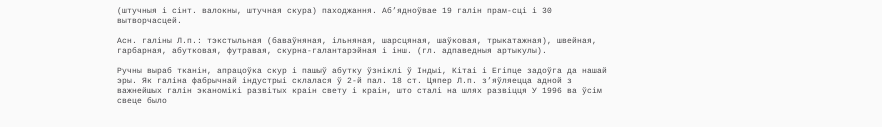(штучныя і сінт. валокны, штучная скура) паходжання. Аб’ядноўвае 19 галін прам-сці і 30 вытворчасцей.

Асн. галіны Л.п.: тэкстыльная (баваўняная, ільняная, шарсцяная, шаўковая, трыкатажная), швейная, гарбарная, абутковая, футравая, скурна-галантарэйная і інш. (гл. адпаведныя артыкулы).

Ручны выраб тканін, апрацоўка скур і пашыў абутку ўзніклі ў Індыі, Кітаі і Егіпце задоўга да нашай эры. Як галіна фабрычнай індустрыі склалася ў 2-й пал. 18 ст. Цяпер Л.п. з’яўляецца адной з важнейшых галін эканомікі развітых краін свету і краін, што сталі на шлях развіцця У 1996 ва ўсім свеце было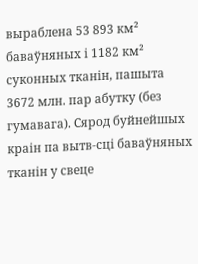выраблена 53 893 км² баваўняных і 1182 км² суконных тканін, пашыта 3672 млн. пар абутку (без гумавага). Сярод буйнейшых краін па вытв-сці баваўняных тканін у свеце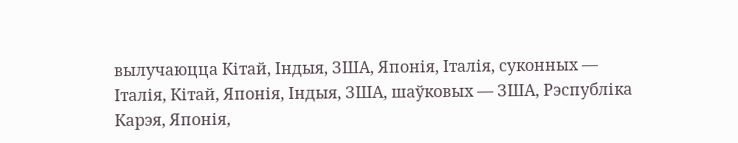вылучаюцца Кітай, Індыя, ЗША, Японія, Італія, суконных — Італія, Кітай, Японія, Індыя, ЗША, шаўковых — ЗША, Рэспубліка Карэя, Японія,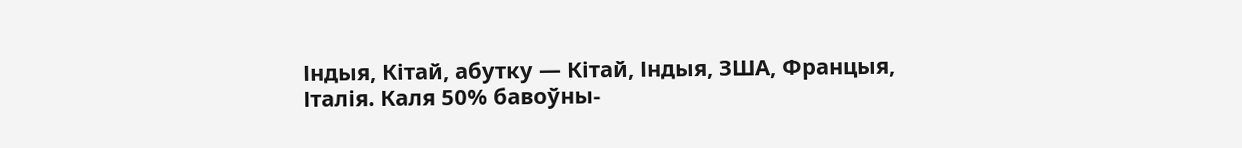Індыя, Кітай, абутку — Кітай, Індыя, ЗША, Францыя, Італія. Каля 50% бавоўны-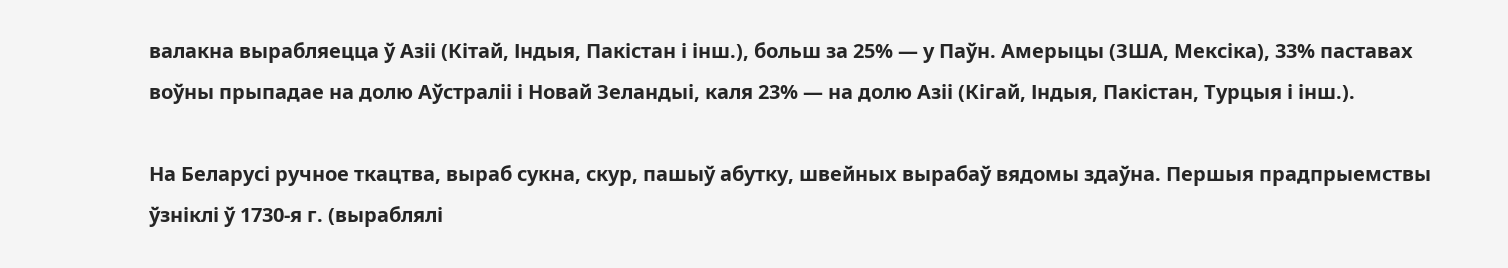валакна вырабляецца ў Азіі (Кітай, Індыя, Пакістан і інш.), больш за 25% — у Паўн. Амерыцы (ЗША, Мексіка), 33% паставах воўны прыпадае на долю Аўстраліі і Новай Зеландыі, каля 23% — на долю Азіі (Кігай, Індыя, Пакістан, Турцыя і інш.).

На Беларусі ручное ткацтва, выраб сукна, скур, пашыў абутку, швейных вырабаў вядомы здаўна. Першыя прадпрыемствы ўзніклі ў 1730-я г. (выраблялі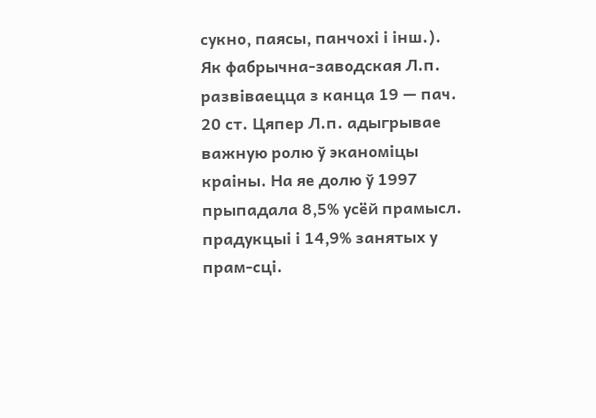сукно, паясы, панчохі і інш.). Як фабрычна-заводская Л.п. развіваецца з канца 19 — пач. 20 ст. Цяпер Л.п. адыгрывае важную ролю ў эканоміцы краіны. На яе долю ў 1997 прыпадала 8,5% усёй прамысл. прадукцыі і 14,9% занятых у прам-сці.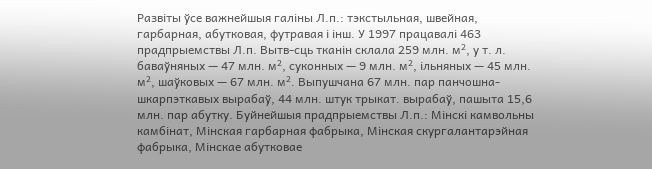Развіты ўсе важнейшыя галіны Л.п.: тэкстыльная, швейная, гарбарная, абутковая, футравая і інш. У 1997 працавалі 463 прадпрыемствы Л.п. Вытв-сць тканін склала 259 млн. м², у т. л. баваўняных — 47 млн. м², суконных — 9 млн. м², ільняных — 45 млн. м², шаўковых — 67 млн. м². Выпушчана 67 млн. пар панчошна-шкарпэткавых вырабаў, 44 млн. штук трыкат. вырабаў, пашыта 15,6 млн. пар абутку. Буйнейшыя прадпрыемствы Л.п.: Мінскі камвольны камбінат, Мінская гарбарная фабрыка, Мінская скургалантарэйная фабрыка, Мінскае абутковае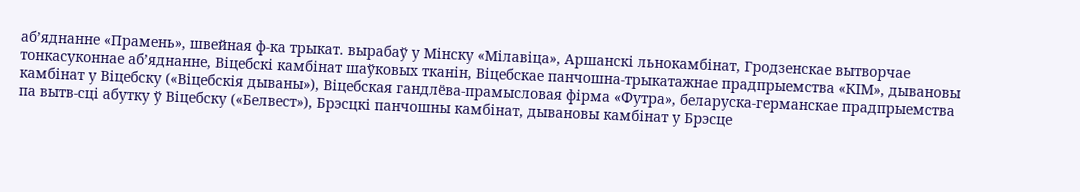аб’яднанне «Прамень», швейная ф-ка трыкат. вырабаў у Мінску «Мілавіца», Аршанскі льнокамбінат, Гродзенскае вытворчае тонкасуконнае аб’яднанне, Віцебскі камбінат шаўковых тканін, Віцебскае панчошна-трыкатажнае прадпрыемства «КІМ», дывановы камбінат у Віцебску («Віцебскія дываны»), Віцебская гандлёва-прамысловая фірма «Футра», беларуска-германскае прадпрыемства па вытв-сці абутку ў Віцебску («Белвест»), Брэсцкі панчошны камбінат, дывановы камбінат у Брэсце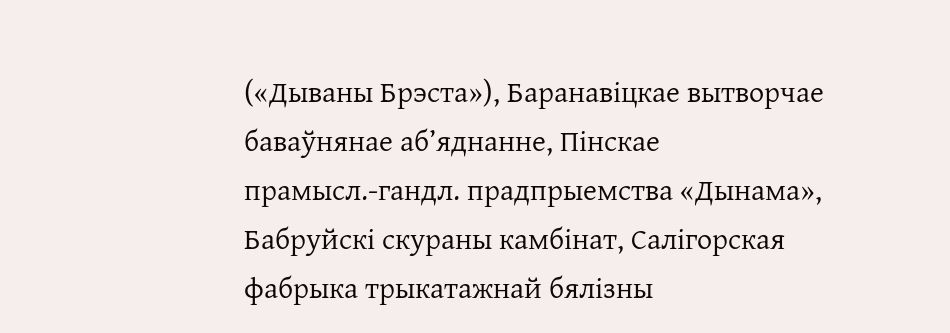(«Дываны Брэста»), Баранавіцкае вытворчае баваўнянае аб’яднанне, Пінскае прамысл.-гандл. прадпрыемства «Дынама», Бабруйскі скураны камбінат, Салігорская фабрыка трыкатажнай бялізны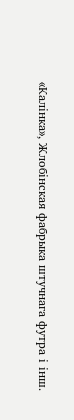«Калінка», Жлобінская фабрыка штучнага футра і інш.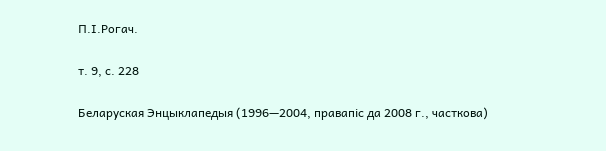П.І.Рогач.

т. 9, с. 228

Беларуская Энцыклапедыя (1996—2004, правапіс да 2008 г., часткова)